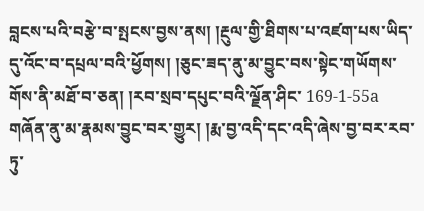བླངས་པའི་བརྩེ་བ་སྤངས་བྱས་ནས། །རྔུལ་གྱི་ཐིགས་པ་འཛག་པས་ཡིད་དུ་འོང་བ་དཔྲལ་བའི་ཕྱོགས། །ཅུང་ཟད་ནུ་མ་བྱུང་བས་སྟེང་གཡོགས་གོས་ནི་མཐོ་བ་ཅན། །རབ་སྲབ་དཔུང་བའི་ལྗོན་ཤིང་ 169-1-55a གཞོན་ནུ་མ་རྣམས་བྱུང་བར་གྱུར། །རྨ་བྱ་འདི་དང་འདི་ཞེས་བྱ་བར་རབ་ཏུ་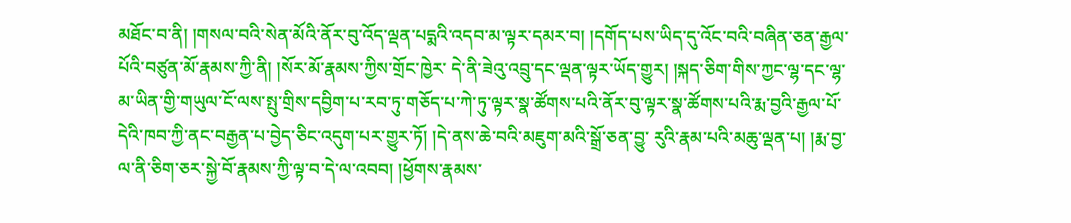མཐོང་བ་ནི། །གསལ་བའི་སེན་མོའི་ནོར་བུ་འོད་ལྡན་པདྨའི་འདབ་མ་ལྟར་དམར་བ། །དགོད་པས་ཡིད་དུ་འོང་བའི་བཞིན་ཅན་རྒྱལ་པོའི་བཙུན་མོ་རྣམས་ཀྱི་ནི། །སོར་མོ་རྣམས་ཀྱིས་གྲོང་ཁྱེར་ དེ་ནི་ཟེའུ་འབྲུ་དང་ལྡན་ལྟར་ཡོད་གྱུར། །སྐད་ཅིག་གིས་ཀྱང་ལྷ་དང་ལྷ་མ་ཡིན་གྱི་གཡུལ་ངོ་ལས་སྤུ་གྲིས་དབྱིག་པ་རབ་ཏུ་གཅོད་པ་ཀེ་ཏུ་ལྟར་སྣ་ཚོགས་པའི་ནོར་བུ་ལྟར་སྣ་ཚོགས་པའི་རྨ་བྱའི་རྒྱལ་པོ་དེའི་ཁབ་ཀྱི་ནང་བརྒྱན་པ་བྱེད་ཅིང་འདུག་པར་གྱུར་ཏོ། །དེ་ནས་ཆེ་བའི་མཇུག་མའི་སྒྲོ་ཅན་བྱུ་ རུའི་རྣམ་པའི་མཆུ་ལྡན་པ། །རྨ་བྱ་ལ་ནི་ཅིག་ཅར་སྐྱེ་བོ་རྣམས་ཀྱི་ལྟ་བ་དེ་ལ་འབབ། །ཕྱོགས་རྣམས་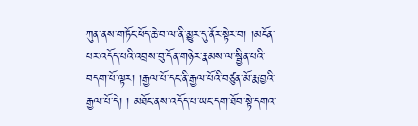ཀུན་ནས་གཏོང་ཕོད་ཆེ་བ་ལ་ནི་མྱུར་དུ་ནོར་སྟེར་བ། །མངོན་པར་འདོད་པའི་འབྲས་བུ་དོན་གཉེར་རྣམས་ལ་སྦྱིན་པའི་བདག་པོ་ལྟར། །རྒྱལ་པོ་དང་ནི་རྒྱལ་པོའི་བཙུན་མོ་རྨ་བྱའི་རྒྱལ་པོ་དེ། ། མཐོང་ནས་འདོད་པ་ཡང་དག་ཐོབ་སྟེ་དགའ་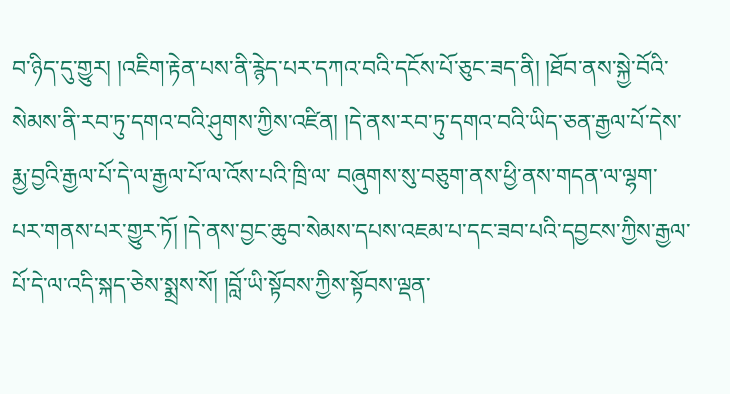བ་ཉིད་དུ་གྱུར། །འཇིག་རྟེན་པས་ནི་རྙེད་པར་དཀའ་བའི་དངོས་པོ་ཅུང་ཟད་ནི། །ཐོབ་ནས་སྐྱེ་བོའི་སེམས་ནི་རབ་ཏུ་དགའ་བའི་ཤུགས་ཀྱིས་འཛིན། །དེ་ནས་རབ་ཏུ་དགའ་བའི་ཡིད་ཅན་རྒྱལ་པོ་དེས་རྨྱ་བྱའི་རྒྱལ་པོ་དེ་ལ་རྒྱལ་པོ་ལ་འོས་པའི་ཁྲི་ལ་ བཞུགས་སུ་བཅུག་ནས་ཕྱི་ནས་གདན་ལ་ལྷག་པར་གནས་པར་གྱུར་ཏོ། །དེ་ནས་བྱང་ཆུབ་སེམས་དཔས་འཇམ་པ་དང་ཟབ་པའི་དབྱངས་ཀྱིས་རྒྱལ་པོ་དེ་ལ་འདི་སྐད་ཅེས་སྨྲས་སོ། །བློ་ཡི་སྟོབས་ཀྱིས་སྟོབས་ལྡན་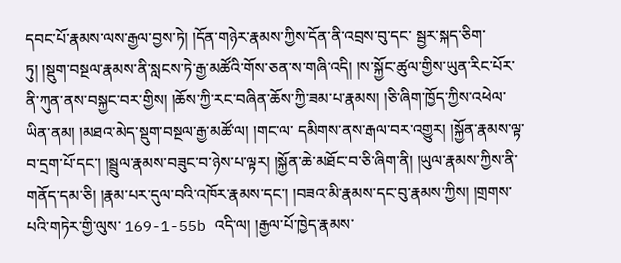དབང་པོ་རྣམས་ལས་རྒྱལ་བྱས་ཏེ། །དོན་གཉེར་རྣམས་ཀྱིས་དོན་ནི་འབྲས་བུ་དང་ སྦྱར་སྐད་ཅིག་ཏུ། །སྡུག་བསྔལ་རྣམས་ནི་སླངས་ཏེ་རྒྱ་མཚོའི་གོས་ཅན་ས་གཞི་འདི། །ས་སྐྱོང་ཚུལ་གྱིས་ཡུན་རིང་པོར་ནི་ཀུན་ནས་བསྐྱང་བར་གྱིས། །ཆོས་ཀྱི་རང་བཞིན་ཆོས་ཀྱི་ཟམ་པ་རྣམས། །ཅི་ཞིག་ཁྱོད་ཀྱིས་འཕེལ་ཡིན་ནམ། །མཐའ་མེད་སྡུག་བསྔལ་རྒྱ་མཚོ་ལ། །གང་ལ་ དམིགས་ནས་རྒལ་བར་འགྱུར། །སྐྱོན་རྣམས་ལྟ་བ་དྲག་པོ་དང་། །སྦྲུལ་རྣམས་བཟུང་བ་ཉེས་པ་ལྟར། །སྐྱོན་ཆེ་མཐོང་བ་ཅི་ཞིག་ནི། །ཡུལ་རྣམས་ཀྱིས་ནི་གནོད་དམ་ཅི། །རྣམ་པར་དུལ་བའི་འཁོར་རྣམས་དང་། །བཟའ་མི་རྣམས་དང་བུ་རྣམས་ཀྱིས། །གྲགས་པའི་གཏེར་གྱི་ལུས་ 169-1-55b འདི་ལ། །རྒྱལ་པོ་ཁྱེད་རྣམས་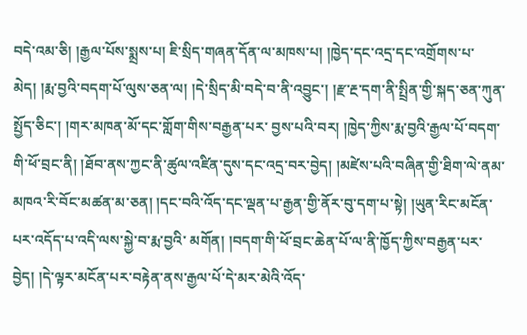བདེ་འམ་ཅི། །རྒྱལ་པོས་སྨྲས་པ། ཇི་སྲིད་གཞན་དོན་ལ་མཁས་པ། །ཁྱེད་དང་འདྲ་དང་འགྲོགས་པ་མེད། །རྨ་བྱའི་བདག་པོ་ལུས་ཅན་ལ། །དེ་སྲིད་མི་བདེ་བ་ནི་འབྱུང་། །རྫ་རྔ་དག་ནི་སྤྲིན་གྱི་སྐད་ཅན་ཀུན་སྤྱོད་ཅིང་། །གར་མཁན་མོ་དང་གློག་གིས་བརྒྱན་པར་ བྱས་པའི་བར། །ཁྱེད་ཀྱིས་རྨ་བྱའི་རྒྱལ་པོ་བདག་གི་ཕོ་བྲང་ནི། །ཐོབ་ནས་ཀྱང་ནི་ཚུལ་འཛིན་དུས་དང་འདྲ་བར་བྱེད། །མཛེས་པའི་བཞིན་གྱི་ཐིག་ལེ་ནམ་མཁའ་རི་བོང་མཚན་མ་ཅན། །དང་བའི་འོད་དང་ལྡན་པ་རྒྱན་གྱི་ནོར་བུ་དག་པ་སྟེ། །ཡུན་རིང་མངོན་པར་འདོད་པ་འདི་ལས་སྐྱེ་བ་རྨ་བྱའི་ མགོན། །བདག་གི་ཕོ་བྲང་ཆེན་པོ་ལ་ནི་ཁྱོད་ཀྱིས་བརྒྱན་པར་བྱེད། །དེ་ལྟར་མངོན་པར་བརྟེན་ནས་རྒྱལ་པོ་དེ་མར་མེའི་འོད་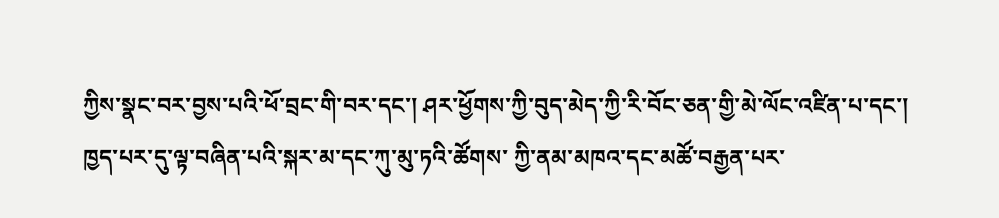ཀྱིས་སྣང་བར་བྱས་པའི་ཕོ་བྲང་གི་བར་དང་། ཤར་ཕྱོགས་ཀྱི་བུད་མེད་ཀྱི་རི་བོང་ཅན་གྱི་མེ་ལོང་འཛིན་པ་དང་། ཁྱད་པར་དུ་ལྟ་བཞིན་པའི་སྐར་མ་དང་ཀུ་མུ་ཏའི་ཚོགས་ ཀྱི་ནམ་མཁའ་དང་མཚོ་བརྒྱན་པར་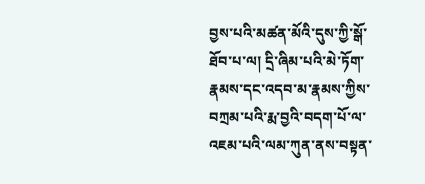བྱས་པའི་མཚན་མོའི་དུས་ཀྱི་སྒོ་ཐོབ་པ་ལ། དྲི་ཞིམ་པའི་མེ་ཏོག་རྣམས་དང་འདབ་མ་རྣམས་ཀྱིས་བཀྲམ་པའི་རྨ་བྱའི་བདག་པོ་ལ་འཇམ་པའི་ལམ་ཀུན་ནས་བསྟན་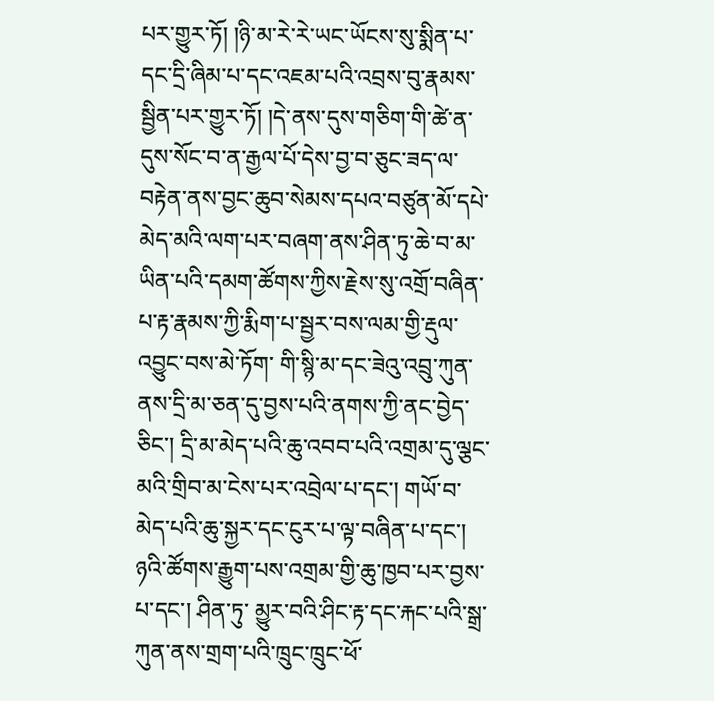པར་གྱུར་ཏོ། །ཉི་མ་རེ་རེ་ཡང་ཡོངས་སུ་སྨིན་པ་དང་དྲི་ཞིམ་པ་དང་འཇམ་པའི་འབྲས་བུ་རྣམས་ སྦྱིན་པར་གྱུར་ཏོ། །དེ་ནས་དུས་གཅིག་གི་ཚེ་ན་དུས་སོང་བ་ན་རྒྱལ་པོ་དེས་བྱ་བ་ཅུང་ཟད་ལ་བརྟེན་ནས་བྱང་ཆུབ་སེམས་དཔའ་བཙུན་མོ་དཔེ་མེད་མའི་ལག་པར་བཞག་ནས་ཤིན་ཏུ་ཆེ་བ་མ་ཡིན་པའི་དམག་ཚོགས་ཀྱིས་རྗེས་སུ་འགྲོ་བཞིན་པ་རྟ་རྣམས་ཀྱི་རྨིག་པ་སྦྱར་བས་ལམ་གྱི་རྡུལ་འབྱུང་བས་མེ་ཏོག་ གི་སྙི་མ་དང་ཟེའུ་འབྲུ་ཀུན་ནས་དྲི་མ་ཅན་དུ་བྱས་པའི་ནགས་ཀྱི་ནང་བྱེད་ཅིང་། དྲི་མ་མེད་པའི་ཆུ་འབབ་པའི་འགྲམ་དུ་ལྕང་མའི་གྲིབ་མ་ངེས་པར་འབྲེལ་པ་དང་། གཡོ་བ་མེད་པའི་ཆུ་སྐྱར་དང་ངུར་པ་ལྟ་བཞིན་པ་དང་། ཉའི་ཚོགས་རྒྱུག་པས་འགྲམ་གྱི་ཆུ་ཁྱབ་པར་བྱས་པ་དང་། ཤིན་ཏུ་ མྱུར་བའི་ཤིང་རྟ་དང་རྐང་པའི་སྒྲ་ཀུན་ནས་གྲག་པའི་ཁྲུང་ཁྲུང་ཕོ་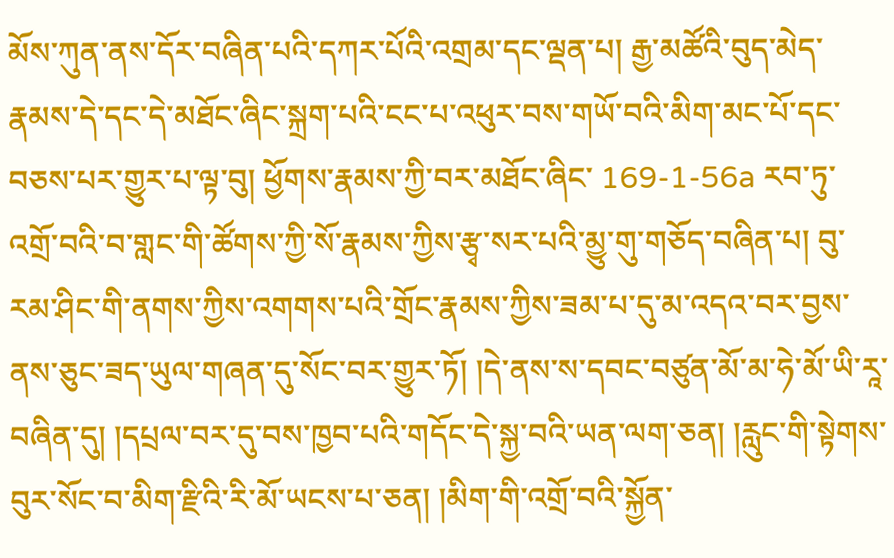མོས་ཀུན་ནས་དོར་བཞིན་པའི་དཀར་པོའི་འགྲམ་དང་ལྡན་པ། རྒྱ་མཚོའི་བུད་མེད་རྣམས་དེ་དང་དེ་མཐོང་ཞིང་སྐྲག་པའི་ངང་པ་འཕུར་བས་གཡོ་བའི་མིག་མང་པོ་དང་བཅས་པར་གྱུར་པ་ལྟ་བུ། ཕྱོགས་རྣམས་ཀྱི་བར་མཐོང་ཞིང་ 169-1-56a རབ་ཏུ་འགྲོ་བའི་བ་གླང་གི་ཚོགས་ཀྱི་སོ་རྣམས་ཀྱིས་རྩྭ་སར་པའི་མྱུ་གུ་གཅོད་བཞིན་པ། བུ་རམ་ཤིང་གི་ནགས་ཀྱིས་འགགས་པའི་གྲོང་རྣམས་ཀྱིས་ཟམ་པ་དུ་མ་འདའ་བར་བྱས་ནས་ཅུང་ཟད་ཡུལ་གཞན་དུ་སོང་བར་གྱུར་ཏོ། །དེ་ནས་ས་དབང་བཙུན་མོ་མ་ཧེ་མོ་ཡི་རཱ་ བཞིན་དུ། །དཔྲལ་བར་དུ་བས་ཁྱབ་པའི་གདོང་དེ་སྐྱ་བའི་ཡན་ལག་ཅན། །རླུང་གི་སྟེགས་བུར་སོང་བ་མིག་རྫིའི་རི་མོ་ཡངས་པ་ཅན། །མིག་གི་འགྲོ་བའི་སྐྱོན་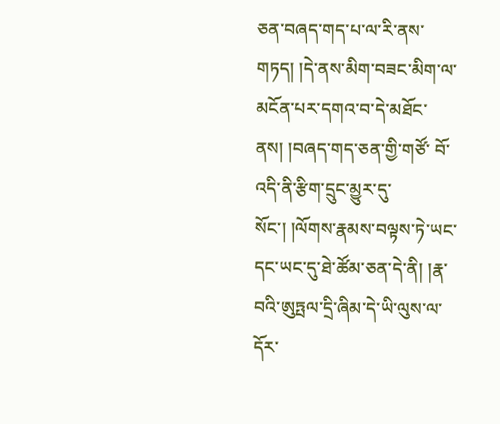ཅན་བཞད་གད་པ་ལ་རི་ནས་གཏད། །དེ་ནས་མིག་བཟང་མིག་ལ་མངོན་པར་དགའ་བ་དེ་མཐོང་ནས། །བཞད་གད་ཅན་གྱི་གཙོ་ བོ་འདི་ནི་རྩིག་དྲུང་མྱུར་དུ་སོང་། །ལོགས་རྣམས་བལྟས་ཏེ་ཡང་དང་ཡང་དུ་ཐེ་ཚོམ་ཅན་དེ་ནི། །རྣ་བའི་ཨུཏྤལ་དྲི་ཞིམ་དེ་ཡི་ལུས་ལ་དོར་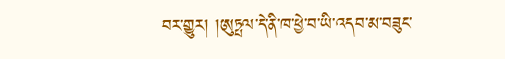བར་གྱུར། །ཨུཏྤལ་དེ་ནི་ཁ་ཕྱེ་བ་ཡི་འདབ་མ་བཟུང་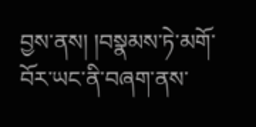བྱས་ནས། །བསྣམས་ཏེ་མགོ་བོར་ཡང་ནི་བཞག་ནས་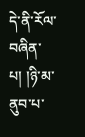དེ་ནི་རོལ་བཞིན་པ། །ཉི་མ་ནུབ་པ་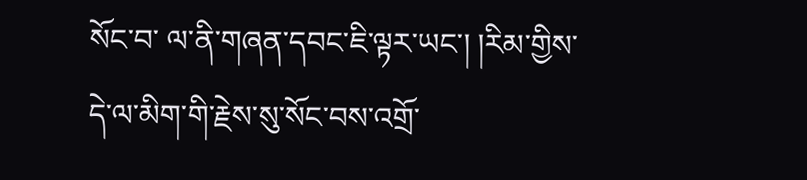སོང་བ་ ལ་ནི་གཞན་དབང་ཇི་ལྟར་ཡང་། །རིམ་གྱིས་དེ་ལ་མིག་གི་རྗེས་སུ་སོང་བས་འགྲོ་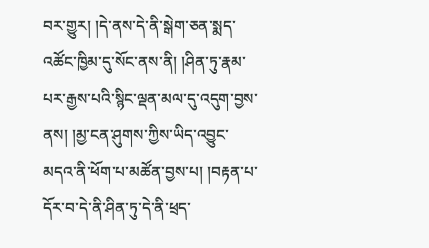བར་གྱུར། །དེ་ནས་དེ་ནི་སྒེག་ཅན་སྨད་འཚོང་ཁྱིམ་དུ་སོང་ནས་ནི། །ཤིན་ཏུ་རྣམ་པར་རྒྱས་པའི་སྙིང་ལྡན་མལ་དུ་འདུག་བྱས་ནས། །མྱ་ངན་ཤུགས་ཀྱིས་ཡིད་འབྱུང་མདའ་ནི་ཕོག་པ་མཚོན་བྱས་པ། །བརྟན་པ་ དོར་བ་དེ་ནི་ཤིན་ཏུ་དེ་ནི་ཕྲད་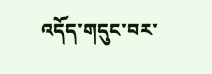འདོད་གདུང་བར་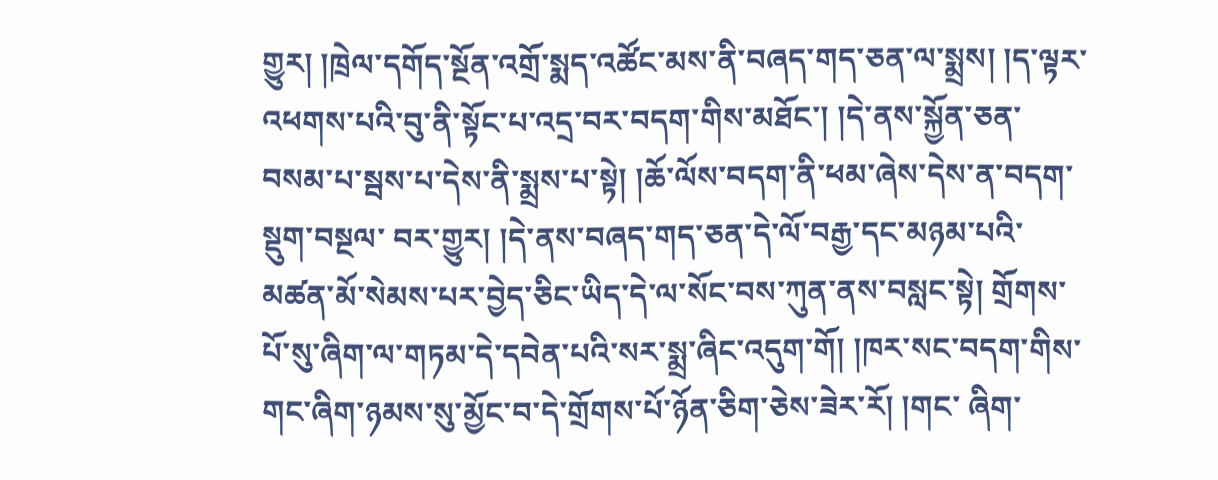གྱུར། །ཁྲེལ་དགོད་སྔོན་འགྲོ་སྨད་འཚོང་མས་ནི་བཞད་གད་ཅན་ལ་སྨྲས། །ད་ལྟར་འཕགས་པའི་བུ་ནི་སྟོང་པ་འདྲ་བར་བདག་གིས་མཐོང་། །དེ་ནས་སྐྱོན་ཅན་བསམ་པ་སྦས་པ་དེས་ནི་སྨྲས་པ་སྟེ། །ཆོ་ལོས་བདག་ནི་ཕམ་ཞེས་དེས་ན་བདག་སྡུག་བསྔལ་ བར་གྱུར། །དེ་ནས་བཞད་གད་ཅན་དེ་ལོ་བརྒྱ་དང་མཉམ་པའི་མཚན་མོ་སེམས་པར་བྱེད་ཅིང་ཡིད་དེ་ལ་སོང་བས་ཀུན་ནས་བསླང་སྟེ། གྲོགས་པོ་སུ་ཞིག་ལ་གཏམ་དེ་དབེན་པའི་སར་སྨྲ་ཞིང་འདུག་གོ། །ཁར་སང་བདག་གིས་གང་ཞིག་ཉམས་སུ་མྱོང་བ་དེ་གྲོགས་པོ་ཉོན་ཅིག་ཅེས་ཟེར་རོ། །གང་ ཞིག་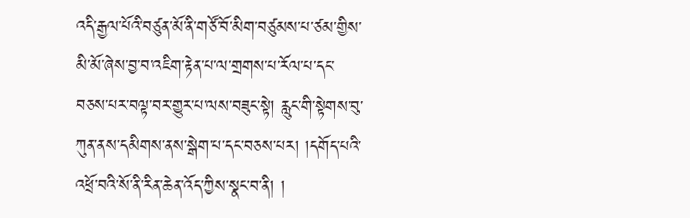འདི་རྒྱལ་པོའི་བཙུན་མོ་ནི་གཙོ་བོ་མིག་བཙུམས་པ་ཙམ་གྱིས་མི་མོ་ཞེས་བྱ་བ་འཇིག་རྟེན་པ་ལ་གྲགས་པ་རོལ་པ་དང་བཅས་པར་བལྟ་བར་གྱུར་པ་ལས་བཟུང་སྟེ། རླུང་གི་སྟེགས་བུ་ཀུན་ནས་དམིགས་ནས་སྒེག་པ་དང་བཅས་པར། །དགོད་པའི་འཕྲོ་བའི་སོ་ནི་རིན་ཆེན་འོད་ཀྱིས་སྣང་བ་ནི། །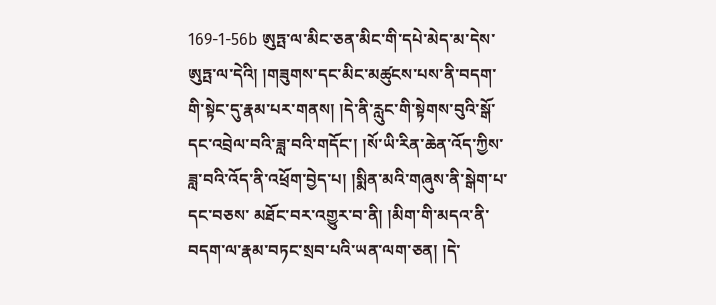169-1-56b ཨུཏྤ་ལ་མིང་ཅན་མིང་གི་དཔེ་མེད་མ་དེས་ཨུཏྤ་ལ་དེའི། །གཟུགས་དང་མིང་མཚུངས་པས་ནི་བདག་གི་སྟེང་དུ་རྣམ་པར་གནས། །དེ་ནི་རླུང་གི་སྟེགས་བུའི་སྒོ་དང་འབྲེལ་བའི་ཟླ་བའི་གདོང་། །སོ་ཡི་རིན་ཆེན་འོད་ཀྱིས་ཟླ་བའི་འོད་ནི་འཕྲོག་བྱེད་པ། །སྨིན་མའི་གཞུས་ནི་སྒེག་པ་དང་བཅས་ མཐོང་བར་འགྱུར་བ་ནི། །མིག་གི་མདའ་ནི་བདག་ལ་རྣམ་བཏང་སྲབ་པའི་ཡན་ལག་ཅན། །དེ་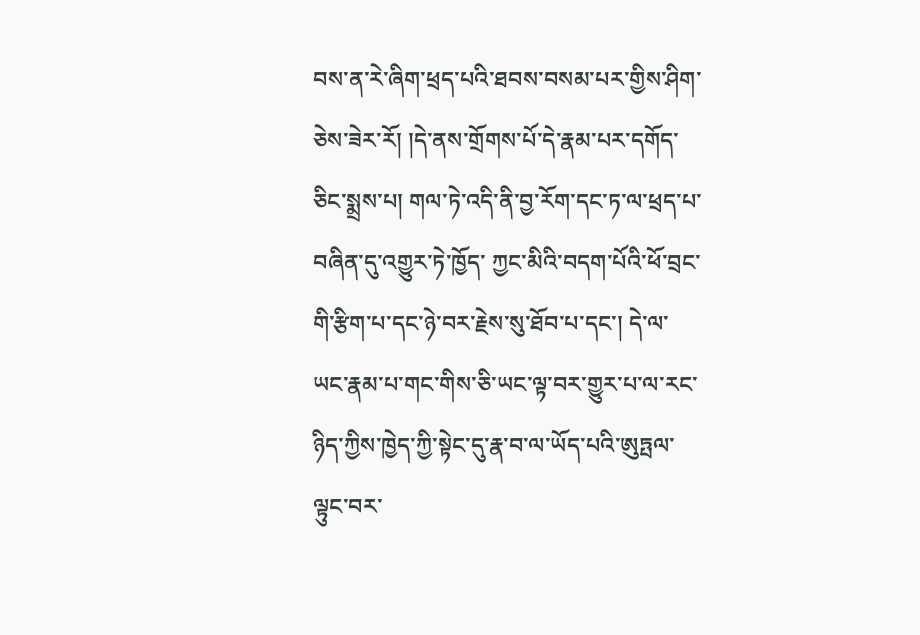བས་ན་རེ་ཞིག་ཕྲད་པའི་ཐབས་བསམ་པར་གྱིས་ཤིག་ཅེས་ཟེར་རོ། །དེ་ནས་གྲོགས་པོ་དེ་རྣམ་པར་དགོད་ཅིང་སྨྲས་པ། གལ་ཏེ་འདི་ནི་བྱ་རོག་དང་ཏ་ལ་ཕྲད་པ་བཞིན་དུ་འགྱུར་ཏེ་ཁྱོད་ ཀྱང་མིའི་བདག་པོའི་ཕོ་བྲང་གི་རྩིག་པ་དང་ཉེ་བར་རྗེས་སུ་ཐོབ་པ་དང་། དེ་ལ་ཡང་རྣམ་པ་གང་གིས་ཅི་ཡང་ལྟ་བར་གྱུར་པ་ལ་རང་ཉིད་ཀྱིས་ཁྱེད་ཀྱི་སྟེང་དུ་རྣ་བ་ལ་ཡོད་པའི་ཨུཏྤལ་ལྟུང་བར་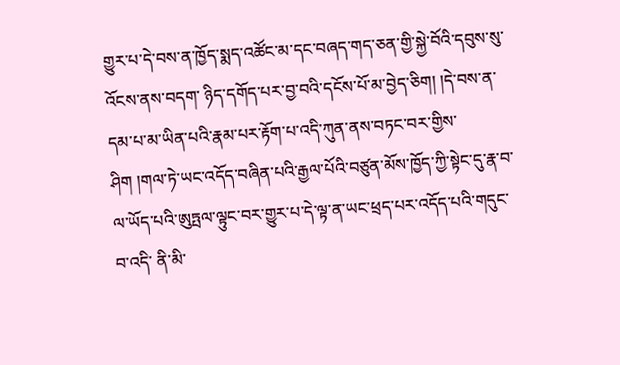གྱུར་པ་དེ་བས་ན་ཁྱོད་སྨད་འཚོང་མ་དང་བཞད་གད་ཅན་གྱི་སྐྱེ་བོའི་དབུས་སུ་འོངས་ནས་བདག་ ཉིད་དགོད་པར་བྱ་བའི་དངོས་པོ་མ་བྱེད་ཅིག། །དེ་བས་ན་དམ་པ་མ་ཡིན་པའི་རྣམ་པར་རྟོག་པ་འདི་ཀུན་ནས་བཏང་བར་གྱིས་ཤིག །གལ་ཏེ་ཡང་འདོད་བཞིན་པའི་རྒྱལ་པོའི་བཙུན་མོས་ཁྱོད་ཀྱི་སྟེང་དུ་རྣ་བ་ལ་ཡོད་པའི་ཨུཏྤལ་ལྟུང་བར་གྱུར་པ་དེ་ལྟ་ན་ཡང་ཕྲད་པར་འདོད་པའི་གདུང་བ་འདི་ ནི་མི་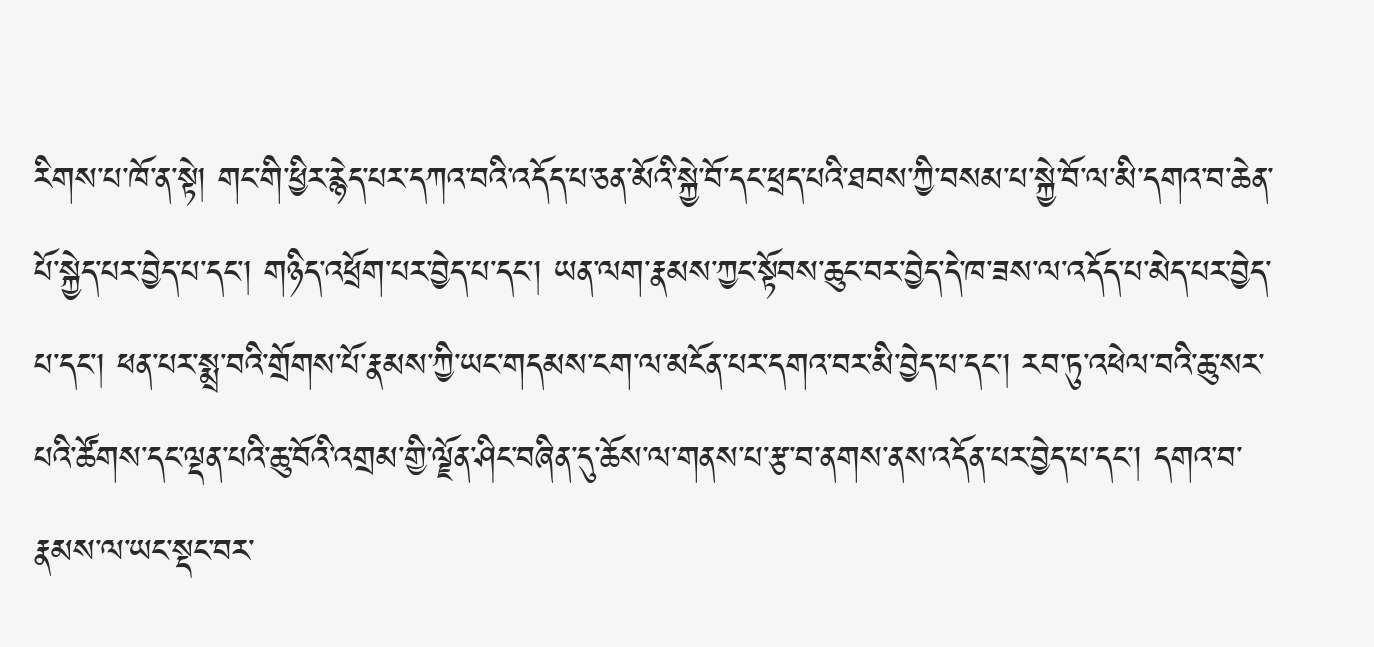རིགས་པ་ཁོ་ན་སྟེ། གང་གི་ཕྱིར་རྙེད་པར་དཀའ་བའི་འདོད་པ་ཅན་མོའི་སྐྱེ་བོ་དང་ཕྲད་པའི་ཐབས་ཀྱི་བསམ་པ་སྐྱེ་བོ་ལ་མི་དགའ་བ་ཆེན་པོ་སྐྱེད་པར་བྱེད་པ་དང་། གཉིད་འཕྲོག་པར་བྱེད་པ་དང་། ཡན་ལག་རྣམས་ཀྱང་སྟོབས་ཆུང་བར་བྱེད་དེ་ཁ་ཟས་ལ་འདོད་པ་མེད་པར་བྱེད་པ་དང་། ཕན་པར་སྨྲ་བའི་གྲོགས་པོ་རྣམས་ཀྱི་ཡང་གདམས་ངག་ལ་མངོན་པར་དགའ་བར་མི་བྱེད་པ་དང་། རབ་ཏུ་འཕེལ་བའི་ཆུ་སར་པའི་ཚོགས་དང་ལྡན་པའི་ཆུ་བོའི་འགྲམ་གྱི་ལྗོན་ཤིང་བཞིན་དུ་ཆོས་ལ་གནས་པ་རྩ་བ་ནགས་ནས་འདོན་པར་བྱེད་པ་དང་། དགའ་བ་རྣམས་ལ་ཡང་སྡང་བར་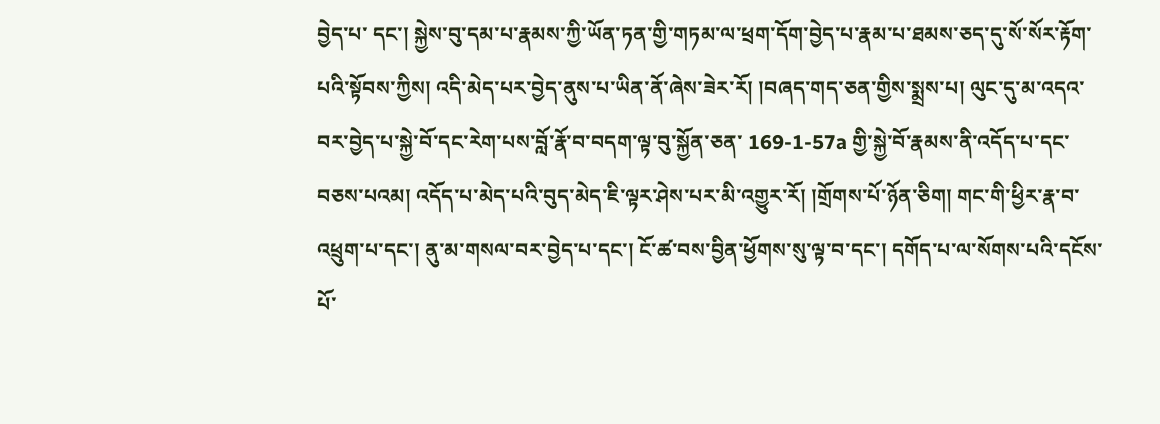བྱེད་པ་ དང་། སྐྱེས་བུ་དམ་པ་རྣམས་ཀྱི་ཡོན་ཏན་གྱི་གཏམ་ལ་ཕྲག་དོག་བྱེད་པ་རྣམ་པ་ཐམས་ཅད་དུ་སོ་སོར་རྟོག་པའི་སྟོབས་ཀྱིས། འདི་མེད་པར་བྱེད་ནུས་པ་ཡིན་ནོ་ཞེས་ཟེར་རོ། །བཞད་གད་ཅན་གྱིས་སྨྲས་པ། ལུང་དུ་མ་འདའ་བར་བྱེད་པ་སྐྱེ་བོ་དང་རེག་པས་བློ་རྣོ་བ་བདག་ལྟ་བུ་སྐྱོན་ཅན་ 169-1-57a གྱི་སྐྱེ་བོ་རྣམས་ནི་འདོད་པ་དང་བཅས་པའམ། འདོད་པ་མེད་པའི་བུད་མེད་ཇི་ལྟར་ཤེས་པར་མི་འགྱུར་རོ། །གྲོགས་པོ་ཉོན་ཅིག། གང་གི་ཕྱིར་རྣ་བ་འཕྲུག་པ་དང་། ནུ་མ་གསལ་བར་བྱེད་པ་དང་། ངོ་ཚ་བས་བྱིན་ཕྱོགས་སུ་ལྟ་བ་དང་། དགོད་པ་ལ་སོགས་པའི་དངོས་ པོ་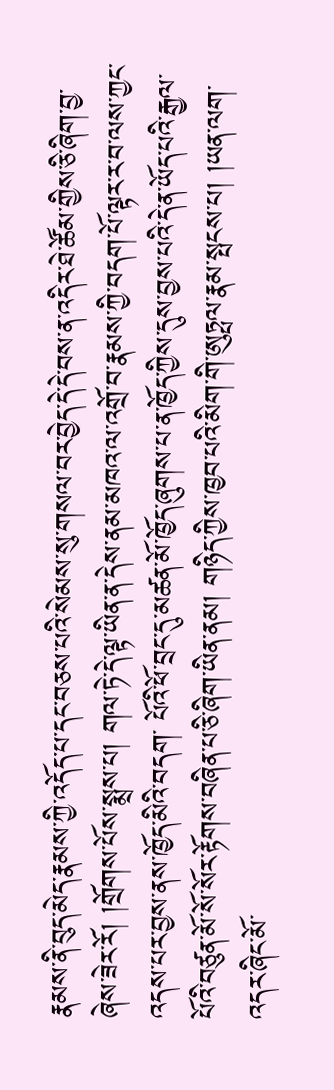རྣམས་ནི་བུད་མེད་རྣམས་ཀྱི་འདོད་པ་དང་བཅས་པའི་སེམས་སུ་གསལ་བར་བྱེད་དེ་དེ་བས་ན་འདིར་ཐེ་ཚོམ་གྱིས་ཅི་ཞིག་བྱ་ཞེས་ཟེར་རོ། །གྲོགས་པོས་སྨྲས་པ། གལ་ཏེ་དེ་ལྟ་ཡིན་ན་དེས་ནམ་མཁའ་ལ་འགྲོ་བ་རྣམས་ཀྱི་བདག་པོ་ལྟར་ར་བ་ལས་ཀྱང་འདས་པར་བྱས་ནས་ཁྱོད་མིའི་བདག་ པོའི་ཕོ་བྲང་དུ་མཚན་མོ་ཁྱོད་ཞུགས་པ་ན་ཁྱོད་ཀྱིས་དུས་བྱས་པའི་དེ་ན་ཡོད་པའི་རྒྱལ་པོའི་བཙུན་མོ་སོ་སོར་རྟོགས་བཞིན་པ་ཅི་ཞིག་ཡིན་ནམ། གཉིད་ཀྱིས་ཁྱབ་པའི་མིག་གི་ཨུཏྤལ་རྣམ་སྤངས་པ། །ཡན་ལག་འདར་ཞིང་མོ་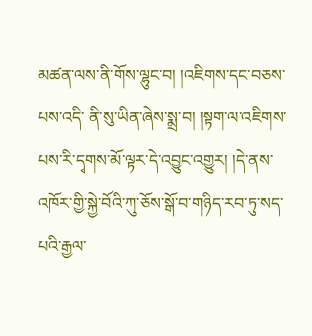མཚན་ལས་ནི་གོས་ལྷུང་བ། །འཇིགས་དང་བཅས་པས་འདི་ ནི་སུ་ཡིན་ཞེས་སྨྲ་བ། །སྟག་ལ་འཇིགས་པས་རི་དྭགས་མོ་ལྟར་དེ་འབྱུང་འགྱུར། །དེ་ནས་འཁོར་གྱི་སྐྱེ་བོའི་ཀུ་ཅོས་སྒོ་བ་གཉིད་རབ་ཏུ་སད་པའི་རྒྱལ་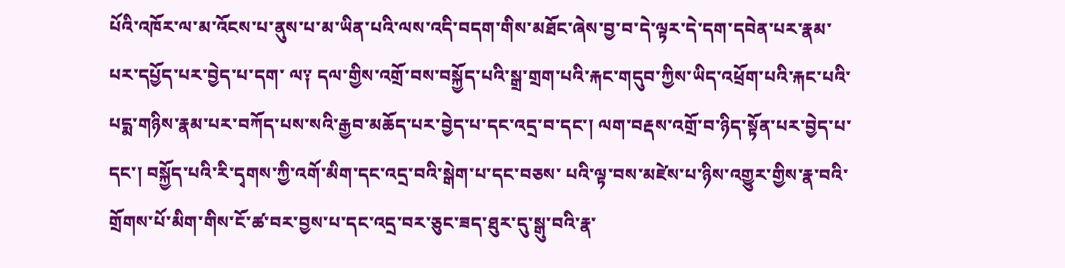པོའི་འཁོར་ལ་མ་འོངས་པ་ནུས་པ་མ་ཡིན་པའི་ལས་འདི་བདག་གིས་མཐོང་ཞེས་བྱ་བ་དེ་ལྟར་དེ་དག་དབེན་པར་རྣམ་པར་དཔྱོད་པར་བྱེད་པ་དག་ ལ༑ དལ་གྱིས་འགྲོ་བས་བསྐྱོད་པའི་སྒྲ་གྲག་པའི་རྐང་གདུབ་ཀྱིས་ཡིད་འཕྲོག་པའི་རྐང་པའི་པདྨ་གཉིས་རྣམ་པར་བཀོད་པས་སའི་རྒྱབ་མཆོད་པར་བྱེད་པ་དང་འདྲ་བ་དང་། ལག་བརྡས་འགྲོ་བ་ཉིད་སྟོན་པར་བྱེད་པ་དང་། བསྐྱོད་པའི་རི་དྭགས་ཀྱི་འགོ་མིག་དང་འདྲ་བའི་སྒེག་པ་དང་བཅས་ པའི་ལྟ་བས་མཛེས་པ་ཉིས་འགྱུར་གྱིས་རྣ་བའི་གྲོགས་པོ་མིག་གིས་ངོ་ཚ་བར་བྱས་པ་དང་འདྲ་བར་ཅུང་ཟད་ཐུར་དུ་སྒུ་བའི་རྣ་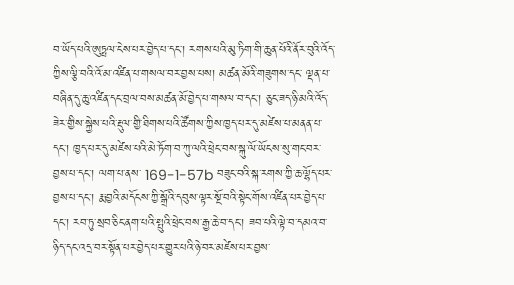བ་ཡོད་པའི་ཨུཏྤལ་ངེས་པར་བྱེད་པ་དང་། རགས་པའི་མུ་ཏིག་གི་ཆུན་པོའི་ནོར་བུའི་འོད་ཀྱིས་ལྕི་བའི་འོ་མ་འཛིན་པ་གསལ་བར་བྱས་པས། མཚན་མོའི་གཟུགས་དང་ ལྡན་པ་བཞིན་དུ་ཆུ་འཛིན་དང་བྲལ་བས་མཚན་མོ་བྱེད་པ་གསལ་བ་དང་། ཅུང་ཟད་ཉི་མའི་འོད་ཟེར་གྱིས་སྐྱེས་པའི་རྡུལ་གྱི་ཐིགས་པའི་ཚོགས་ཀྱིས་ཁྱད་པར་དུ་མཛེས་པ་མནན་པ་དང་། ཁྱད་པར་དུ་མཛེས་པའི་མེ་ཏོག་བ་ཀུ་ལའི་ཕྲེང་བས་སྐུ་ལོ་ཡོངས་སུ་གང་བར་བྱས་པ་དང་། ལག་པ་ནས་ 169-1-57b བཟུང་བའི་སྐ་རགས་ཀྱི་ཆ་ལྷོད་པར་བྱས་པ་དང་། རྨ་བྱའི་མདོངས་ཀྱི་སྒྲོའི་དབུས་ལྟར་སྔོ་བའི་སྟེང་གོས་འཛིན་པར་བྱེད་པ་དང་། རབ་ཏུ་སྲབ་ཅིང་ནག་པའི་སྤུའི་ཕྲེང་བས་རྒྱ་ཆེ་བ་དང་། ཟབ་པའི་ལྟེ་བ་དམའ་བ་ཉིད་དང་འདྲ་བར་སྟོན་པར་བྱེད་པར་གྱུར་པའི་ཉེ་བར་མཛེས་པར་བྱས་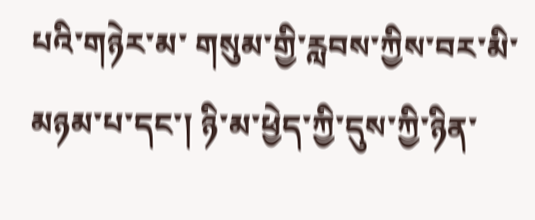པའི་གཉེར་མ་ གསུམ་གྱི་རླབས་ཀྱིས་བར་མི་མཉམ་པ་དང་། ཉི་མ་ཕྱེད་ཀྱི་དུས་ཀྱི་ཉིན་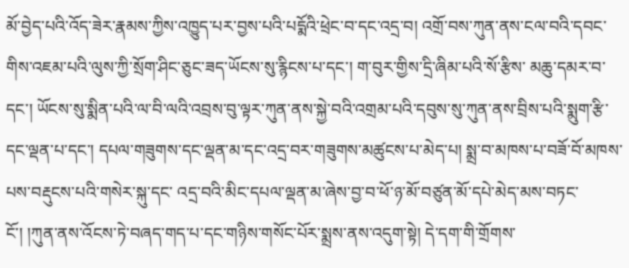མོ་བྱེད་པའི་འོད་ཟེར་རྣམས་ཀྱིས་འཁྱུད་པར་བྱས་པའི་པདྨོའི་ཕྲེང་བ་དང་འདྲ་བ། འགྲོ་བས་ཀུན་ནས་ངལ་བའི་དབང་གིས་འཇམ་པའི་ལུས་ཀྱི་སྲོག་ཤིང་ཅུང་ཟད་ཡོངས་སུ་རྙིངས་པ་དང་། ག་བུར་གྱིས་དྲི་ཞིམ་པའི་སོ་རྩིས་ མཆུ་དམར་བ་དང་། ཡོངས་སུ་སྨིན་པའི་ལ་བི་ལའི་འབྲས་བུ་ལྟར་ཀུན་ནས་སྐྱེ་བའི་འགྲམ་པའི་དབུས་སུ་ཀུན་ནས་བྲིས་པའི་སྨུག་རྩི་དང་ལྡན་པ་དང་། དཔལ་གཟུགས་དང་ལྡན་མ་དང་འདྲ་བར་གཟུགས་མཚུངས་པ་མེད་པ། སྨྲ་བ་མཁས་པ་བཟོ་བོ་མཁས་པས་བརྡུངས་པའི་གསེར་སྐུ་དང་ འདྲ་བའི་མིང་དཔལ་ལྡན་མ་ཞེས་བྱ་བ་ཕོ་ཉ་མོ་བཙུན་མོ་དཔེ་མེད་མས་བཏང་ངོ་། །ཀུན་ནས་འོངས་ཏེ་བཞད་གད་པ་དང་གཉིས་གསོང་པོར་སྨྲས་ནས་འདུག་སྟེ། དེ་དག་གི་གྲོགས་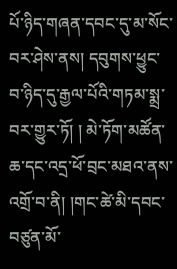པོ་ཉིད་གཞན་དབང་དུ་མ་སོང་བར་ཤེས་ནས། དབུགས་ཕྱུང་བ་ཉིད་དུ་རྒྱལ་པོའི་གཏམ་སྨྲ་བར་གྱུར་ཏོ། ། མེ་ཏོག་མཚོན་ཆ་དང་འདྲ་ཕོ་བྲང་མཐའ་ནས་འགྲོ་བ་ནི། །གང་ཚེ་མི་དབང་བཙུན་མོ་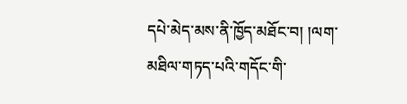དཔེ་མེད་མས་ནི་ཁྱོད་མཐོང་བ། །ལག་མཐིལ་གཏད་པའི་གདོང་གི་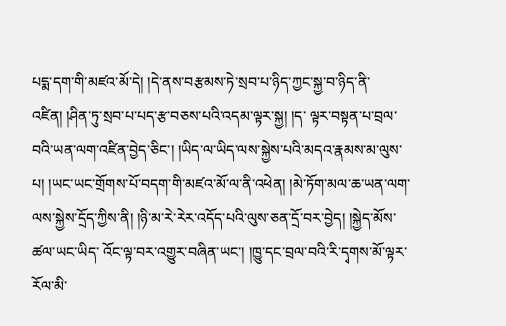པདྨ་དག་གི་མཛའ་མོ་དེ། །དེ་ནས་བརྩམས་ཏེ་སྲབ་པ་ཉིད་ཀྱང་སྐྱ་བ་ཉིད་ནི་འཛིན། །ཤིན་ཏུ་སྲབ་པ་པད་རྩ་བཅས་པའི་འདམ་ལྟར་སྐྱ། །ད་ ལྟར་བསྟན་པ་བྲལ་བའི་ཡན་ལག་འཛིན་བྱེད་ཅིང་། །ཡིད་ལ་ཡིད་ལས་སྐྱེས་པའི་མདའ་རྣམས་མ་ལུས་པ། །ཡང་ཡང་གྲོགས་པོ་བདག་གི་མཛའ་མོ་ལ་ནི་འཕེན། །མེ་ཏོག་མལ་ཆ་ཡན་ལག་ལས་སྐྱེས་དྲོད་ཀྱིས་ནི། །ཉི་མ་རེ་རེར་འདོད་པའི་ལུས་ཅན་དྲོ་བར་བྱེད། །སྐྱེད་མོས་ཚལ་ཡང་ཡིད་ འོང་ལྟ་བར་འགྱུར་བཞིན་ཡང་། །ཁྱུ་དང་བྲལ་བའི་རི་དྭགས་མོ་ལྟར་རོལ་མི་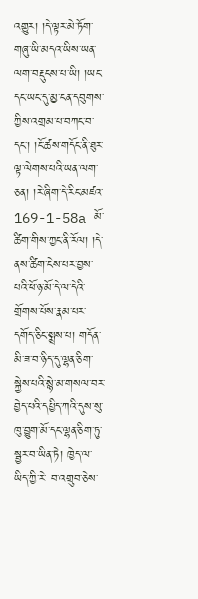འགྱུར། །དེ་ལྟར་མེ་ཏོག་གཞུ་ཡི་མདའ་ཡིས་ཡན་ལག་བརྡུངས་པ་ཡི། །ཡང་དང་ཡང་དུ་མྱ་ངན་དབུགས་ཀྱིས་འགྲམ་པ་བཀང་བ་དང་། །ངོ་ཚས་གདོང་ནི་ཐུར་ལྟ་ལེགས་པའི་ཡན་ལག་ཅན། །རེ་ཞིག་དེ་རིང་མཛའ་ 169-1-58a མོ་ཚིག་གིས་ཀྱང་ནི་རོལ། །དེ་ནས་ཚིག་ངེས་པར་བྱས་པའི་ཕོ་ཉ་མོ་དེ་ལ་དེའི་གྲོགས་པོས་རྣམ་པར་དགོད་ཅིང་སྨྲས་པ། གདོན་མི་ཟ་བ་ཉིད་དུ་ལྷན་ཅིག་སྐྱེས་པའི་སྙེ་མ་གསལ་བར་བྱེད་པའི་དཔྱིད་ཀའི་དུས་སུ་ཁུ་བྱུག་མོ་དང་ལྷན་ཅིག་ཏུ་སྦྱར་བ་ཡིན་ཏེ། ཁྱེད་ལ་ཡིད་ཀྱི་རེ་ བ་འགྲུབ་ཅེས་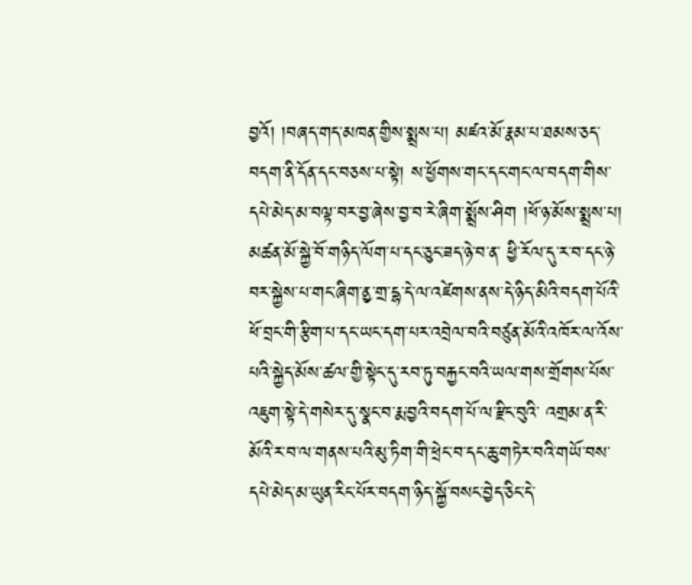བྱའོ། །བཞད་གད་མཁན་གྱིས་སྨྲས་པ། མཛའ་མོ་རྣམ་པ་ཐམས་ཅད་བདག་ནི་དོན་དང་བཅས་པ་སྟེ། ས་ཕྱོགས་གང་དང་གང་ལ་བདག་གིས་དཔེ་མེད་མ་བལྟ་བར་བྱ་ཞེས་བྱ་བ་རེ་ཞིག་སྨྲོས་ཤིག །ཕོ་ཉ་མོས་སྨྲས་པ། མཚན་མོ་སྐྱེ་བོ་གཉིད་ལོག་པ་དང་ཅུང་ཟད་ཉེ་བ་ན་ ཕྱི་རོལ་དུ་ར་བ་དང་ཉེ་བར་སྐྱེས་པ་གང་ཞིག་ནྱ་གྲ་དྷ་དེ་ལ་འཛེགས་ནས་དེ་ཉིད་མིའི་བདག་པོའི་ཕོ་བྲང་གི་རྩིག་པ་དང་ཡང་དག་པར་འབྲེལ་བའི་བཙུན་མོའི་འཁོར་ལ་འོས་པའི་སྐྱེད་མོས་ཚལ་གྱི་སྟེང་དུ་རབ་ཏུ་བརྐྱང་བའི་ཡལ་གས་གྲོགས་པོས་འཇུག་སྟེ་དེ་གསེར་དུ་སྣང་བ་རྨ་བྱའི་བདག་པོ་ལ་རྫིང་བུའི་ འགྲམ་ན་རི་མོའི་ར་བ་ལ་གནས་པའི་མུ་ཏིག་གི་ཕྲེང་བ་དང་ཆུ་གཏེར་བའི་གཡོ་བས་དཔེ་མེད་མ་ཡུན་རིང་པོར་བདག་ཉིད་སྐྱོ་བསང་བྱེད་ཅིང་དེ་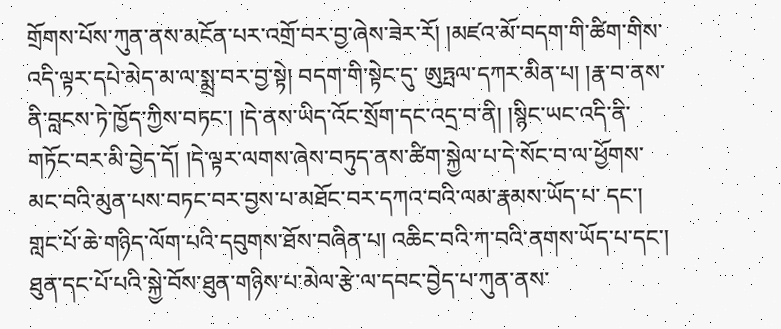གྲོགས་པོས་ཀུན་ནས་མངོན་པར་འགྲོ་བར་བྱ་ཞེས་ཟེར་རོ། །མཛའ་མོ་བདག་གི་ཚིག་གིས་འདི་ལྟར་དཔེ་མེད་མ་ལ་སྨྲ་བར་བྱ་སྟེ། བདག་གི་སྟེང་དུ་ ཨུཏྤལ་དཀར་མིན་པ། །རྣ་བ་ནས་ནི་བླངས་ཏེ་ཁྱོད་ཀྱིས་བཏང་། །དེ་ནས་ཡིད་འོང་སྲོག་དང་འདྲ་བ་ནི། །སྙིང་ཡང་འདི་ནི་གཏོང་བར་མི་བྱེད་དོ། །དེ་ལྟར་ལགས་ཞེས་བཏུད་ནས་ཚིག་སྐྱེལ་པ་དེ་སོང་བ་ལ་ཕྱོགས་མང་བའི་མུན་པས་བཏང་བར་བྱས་པ་མཐོང་བར་དཀའ་བའི་ལམ་རྣམས་ཡོད་པ་ དང་། གླང་པོ་ཆེ་གཉིད་ལོག་པའི་དབུགས་ཐོས་བཞིན་པ། འཆིང་བའི་ཀ་བའི་ནགས་ཡོད་པ་དང་། ཐུན་དང་པོ་པའི་སྐྱེ་བོས་ཐུན་གཉིས་པ་མེལ་རྩེ་ལ་དབང་བྱེད་པ་ཀུན་ནས་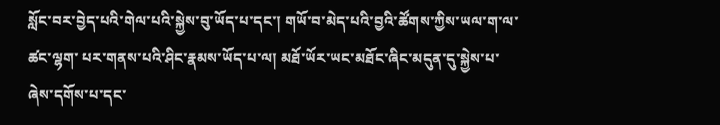སློང་བར་བྱེད་པའི་གེལ་པའི་སྐྱེས་བུ་ཡོད་པ་དང་། གཡོ་བ་མེད་པའི་བྱའི་ཚོགས་ཀྱིས་ཡལ་ག་ལ་ཚང་ལྷག་ པར་གནས་པའི་ཤིང་རྣམས་ཡོད་པ་ལ། མཐོ་ཡོར་ཡང་མཐོང་ཞིང་མདུན་དུ་སྐྱེས་པ་ཞེས་དགོས་པ་དང་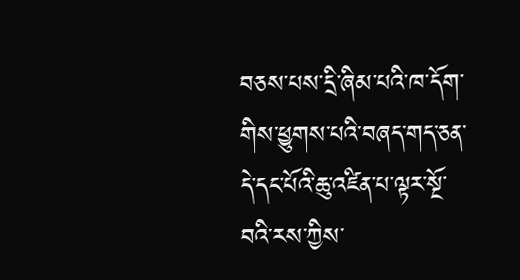བཅས་པས་དྲི་ཞིམ་པའི་ཁ་དོག་གིས་ཕྱུགས་པའི་བཞད་གད་ཅན་དེ་དང་པོའི་ཆུ་འཛིན་པ་ལྟར་སྔོ་བའི་རས་ཀྱིས་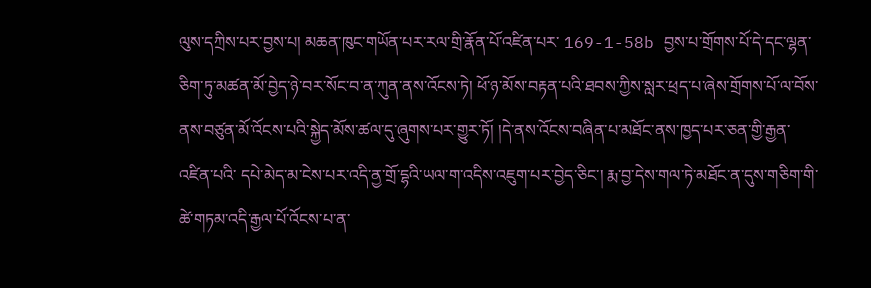ལུས་དཀྲིས་པར་བྱས་པ། མཆན་ཁུང་གཡོན་པར་རལ་གྲི་རྣོན་པོ་འཛིན་པར་ 169-1-58b བྱས་པ་གྲོགས་པོ་དེ་དང་ལྷན་ཅིག་ཏུ་མཚན་མོ་བྱེད་ཉེ་བར་སོང་བ་ན་ཀུན་ནས་འོངས་ཏེ། ཕོ་ཉ་མོས་བརྟན་པའི་ཐབས་ཀྱིས་སླར་ཕྲད་པ་ཞེས་གྲོགས་པོ་ལ་བོས་ནས་བཙུན་མོ་འོངས་པའི་སྐྱེད་མོས་ཚལ་དུ་ཞུགས་པར་གྱུར་ཏོ། །དེ་ནས་འོངས་བཞིན་པ་མཐོང་ནས་ཁྱད་པར་ཅན་གྱི་རྒྱན་འཛིན་པའི་ དཔེ་མེད་མ་ངེས་པར་འདི་ནྱ་གྲོ་དྷའི་ཡལ་ག་འདིས་འཇུག་པར་བྱེད་ཅིང་། རྨ་བྱ་དེས་གལ་ཏེ་མཐོང་ན་དུས་གཅིག་གི་ཚེ་གཏམ་འདི་རྒྱལ་པོ་འོངས་པ་ན་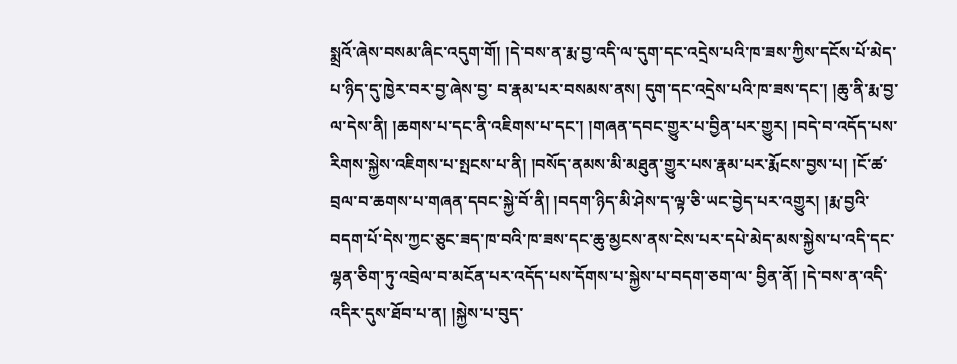སྨྲའོ་ཞེས་བསམ་ཞིང་འདུག་གོ། །དེ་བས་ན་རྨ་བྱ་འདི་ལ་དུག་དང་འདྲེས་པའི་ཁ་ཟས་ཀྱིས་དངོས་པོ་མེད་པ་ཉིད་དུ་ཁྱེར་བར་བྱ་ཞེས་བྱ་ བ་རྣམ་པར་བསམས་ནས། དུག་དང་འདྲེས་པའི་ཁ་ཟས་དང་། །ཆུ་ནི་རྨ་བྱ་ལ་དེས་ནི། །ཆགས་པ་དང་ནི་འཇིགས་པ་དང་། །གཞན་དབང་གྱུར་པ་བྱིན་པར་གྱུར། །བདེ་བ་འདོད་པས་རིགས་སྐྱེས་འཇིགས་པ་སྤངས་པ་ནི། །བསོད་ནམས་མི་མཐུན་གྱུར་པས་རྣམ་པར་རྨོངས་བྱས་པ། །ངོ་ཚ་ བྲལ་བ་ཆགས་པ་གཞན་དབང་སྐྱེ་བོ་ནི། །བདག་ཉིད་མི་ཤེས་ད་ལྟ་ཅི་ཡང་བྱེད་པར་འགྱུར། །རྨ་བྱའི་བདག་པོ་དེས་ཀྱང་ཅུང་ཟད་ཁ་བའི་ཁ་ཟས་དང་ཆུ་མྱངས་ནས་ངེས་པར་དཔེ་མེད་མས་སྐྱེས་པ་འདི་དང་ལྷན་ཅིག་ཏུ་འབྲེལ་བ་མངོན་པར་འདོད་པས་དོགས་པ་སྐྱེས་པ་བདག་ཅག་ལ་ བྱིན་ནོ། །དེ་བས་ན་འདི་འདིར་དུས་ཐོབ་པ་ན། །སྐྱེས་པ་བུད་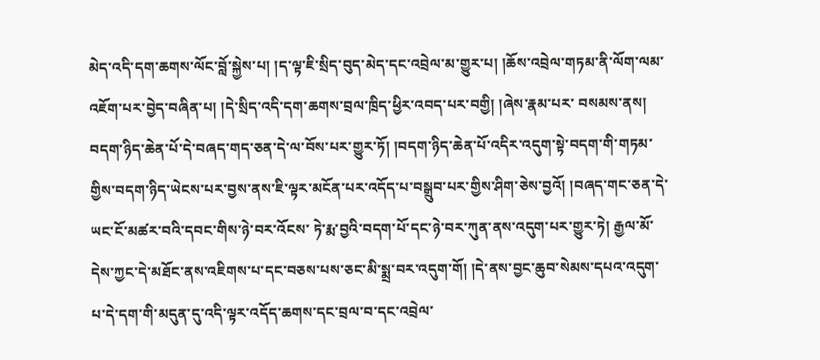མེད་འདི་དག་ཆགས་ལོང་བློ་སྐྱེས་པ། །ད་ལྟ་ཇི་སྲིད་བུད་མེད་དང་འབྲེལ་མ་གྱུར་པ། །ཆོས་འབྲེལ་གཏམ་ནི་ལོག་ལམ་འཇོག་པར་བྱེད་བཞིན་པ། །དེ་སྲིད་འདི་དག་ཆགས་བྲལ་ཁྲིད་ཕྱིར་འབད་པར་བགྱི། །ཞེས་རྣམ་པར་ བསམས་ནས། བདག་ཉིད་ཆེན་པོ་དེ་བཞད་གད་ཅན་དེ་ལ་བོས་པར་གྱུར་ཏོ། །བདག་ཉིད་ཆེན་པོ་འདིར་འདུག་སྟེ་བདག་གི་གཏམ་གྱིས་བདག་ཉིད་ཡེངས་པར་བྱས་ནས་ཇི་ལྟར་མངོན་པར་འདོད་པ་བསྒྲུབ་པར་གྱིས་ཤིག་ཅེས་བྱའོ། །བཞད་གང་ཅན་དེ་ཡང་ངོ་མཚར་བའི་དབང་གིས་ཉེ་བར་འོངས་ ཏེ་རྨ་བྱའི་བདག་པོ་དང་ཉེ་བར་ཀུན་ནས་འདུག་པར་གྱུར་ཏེ། རྒྱལ་མོ་དེས་ཀྱང་དེ་མཐོང་ནས་འཇིགས་པ་དང་བཅས་པས་ཅང་མི་སྨྲ་བར་འདུག་གོ། །དེ་ནས་བྱང་ཆུབ་སེམས་དཔའ་འདུག་པ་དེ་དག་གི་མདུན་དུ་འདི་ལྟར་འདོད་ཆགས་དང་བྲལ་བ་དང་འབྲེལ་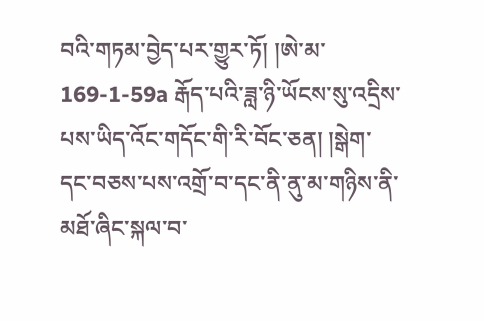བའི་གཏམ་བྱེད་པར་གྱུར་ཏོ། །ཨེ་མ་ 169-1-59a རྒོད་པའི་ཟླ་ཉི་ཡོངས་སུ་འདྲིས་པས་ཡིད་འོང་གདོང་གི་རི་བོང་ཅན། །སྒེག་དང་བཅས་པས་འགྲོ་བ་དང་ནི་ནུ་མ་གཉིས་ནི་མཐོ་ཞིང་སྐལ་བ་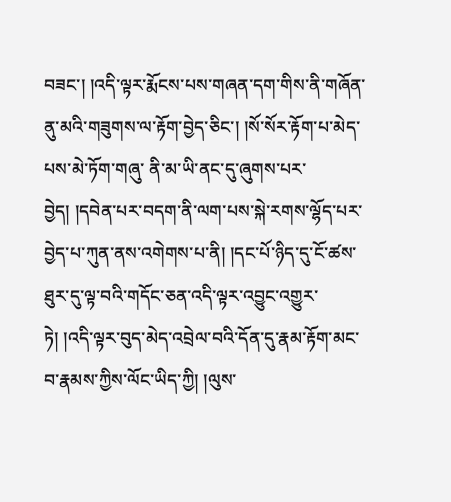བཟང་། །འདི་ལྟར་རྨོངས་པས་གཞན་དག་གིས་ནི་གཞོན་ནུ་མའི་གཟུགས་ལ་རྟོག་བྱེད་ཅིང་། །སོ་སོར་རྟོག་པ་མེད་པས་མེ་ཏོག་གཞུ་ ནི་མ་ཡི་ནང་དུ་ཞུགས་པར་བྱེད། །དབེན་པར་བདག་ནི་ལག་པས་སྐེ་རགས་ལྷོད་པར་བྱེད་པ་ཀུན་ནས་འགེགས་པ་ནི། །དང་པོ་ཉིད་དུ་ངོ་ཚས་ཐུར་དུ་ལྟ་བའི་གདོང་ཅན་འདི་ལྟར་འབྱུང་འགྱུར་ཏེ། །འདི་ལྟར་བུད་མེད་འབྲེལ་བའི་དོན་དུ་རྣམ་རྟོག་མང་བ་རྣམས་ཀྱིས་ལོང་ཡིད་ཀྱི། །ལུས་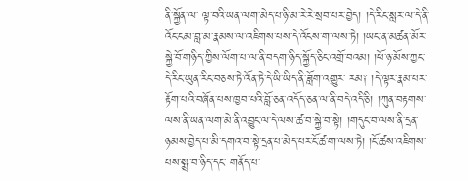ནི་སྐྱོན་ལ་ ལྟ་བའི་ཡན་ལག་མེད་པ་ཉི་མ་རེ་རེ་སྲབ་པར་བྱེད། །དེ་རིང་སླར་ལ་དེ་ནི་འོང་ངམ་བླ་མ་རྣམས་ལ་འཇིགས་པས་དེ་འོངས་ག་ལས་ཏེ། །ཡང་ན་མཚན་མོར་སྐྱེ་བོ་གཉིད་ཀྱིས་ལོག་པ་ལ་ནི་བདག་ཉིད་སྐྱོད་ཅིང་འགྲོ་བའམ། །ཕོ་ཉ་མོས་ཀྱང་དེ་རིང་ཡུན་རིང་བཅས་ཏེ་འོན་ཏེ་དེ་ཡི་ཡིད་ནི་ཟློག་འགྱུར་ རམ༑ །དེ་ལྟར་རྣམ་པར་རྟོག་པའི་བཞོན་པས་ཁྱབ་པའི་བློ་ཅན་འདོད་ཅན་ལ་ནི་བདེ་འདི་ཅི། །ཀུན་བརྟགས་ལས་ནི་ཡན་ལག་མེ་ནི་འབྱུང་ལ་དེ་ལས་ཚ་བ་སྐྱེ་བ་སྟེ། །གདུང་བ་ལས་ནི་དྲན་ཉམས་བྱེད་པ་མི་དགའ་བ་སྟེ་དྲན་པ་མེད་པར་ངོ་ཚ་ག་ལས་ཏེ། །ངོ་ཚས་འཇིགས་པས་སྨྲ་བ་ཉིད་དང་ གནོད་པ་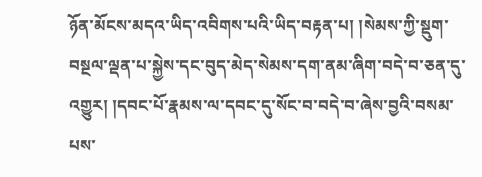ཉོན་མོངས་མདའ་ཡིད་འབིགས་པའི་ཡིད་བརྟན་པ། །སེམས་ཀྱི་སྡུག་བསྔལ་ལྡན་པ་སྐྱེས་དང་བུད་མེད་སེམས་དག་ནམ་ཞིག་བདེ་བ་ཅན་དུ་འགྱུར། །དབང་པོ་རྣམས་ལ་དབང་དུ་སོང་བ་བདེ་བ་ཞེས་བྱའི་བསམ་པས་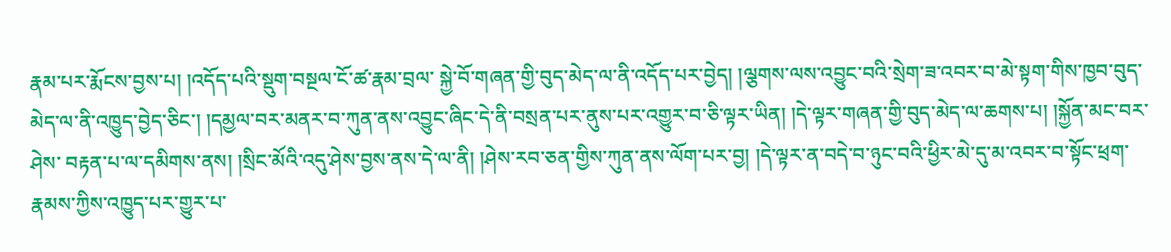རྣམ་པར་རྨོངས་བྱས་པ། །འདོད་པའི་སྡུག་བསྔལ་ངོ་ཚ་རྣམ་བྲལ་ སྐྱེ་བོ་གཞན་གྱི་བུད་མེད་ལ་ནི་འདོད་པར་བྱེད། །ལྕགས་ལས་འབྱུང་བའི་སྲེག་ཟ་འབར་བ་མེ་སྟག་གིས་ཁྱབ་བུད་མེད་ལ་ནི་འཁྱུད་བྱེད་ཅིང་། །དམྱལ་བར་མནར་བ་ཀུན་ནས་འབྱུང་ཞིང་དེ་ནི་བསྲན་པར་ནུས་པར་འགྱུར་བ་ཅི་ལྟར་ཡིན། །དེ་ལྟར་གཞན་གྱི་བུད་མེད་ལ་ཆགས་པ། །སྐྱོན་མང་བར་ཤེས་ བརྟན་པ་ལ་དམིགས་ནས། །སྲིང་མོའི་འདུ་ཤེས་བྱས་ནས་དེ་ལ་ནི། །ཤེས་རབ་ཅན་གྱིས་ཀུན་ནས་ལོག་པར་བྱ། །དེ་ལྟར་ན་བདེ་བ་ཉུང་བའི་ཕྱིར་མེ་དུ་མ་འབར་བ་སྟོང་ཕྲག་རྣམས་ཀྱིས་འཁྱུད་པར་གྱུར་པ་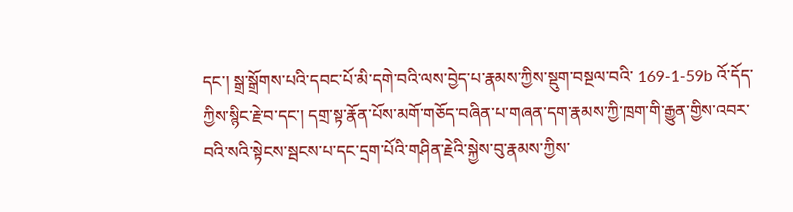དང་། སྒྲ་སྒྲོགས་པའི་དབང་པོ་མི་དགེ་བའི་ལས་བྱེད་པ་རྣམས་ཀྱིས་སྡུག་བསྔལ་བའི་ 169-1-59b འོ་དོད་ཀྱིས་སྙིང་རྗེ་བ་དང་། དགྲ་སྟ་རྣོན་པོས་མགོ་གཅོད་བཞིན་པ་གཞན་དག་རྣམས་ཀྱི་ཁྲག་གི་རྒྱུན་གྱིས་འབར་བའི་སའི་སྟེངས་སྦངས་པ་དང་དྲག་པོའི་གཤིན་རྗེའི་སྐྱེས་བུ་རྣམས་ཀྱིས་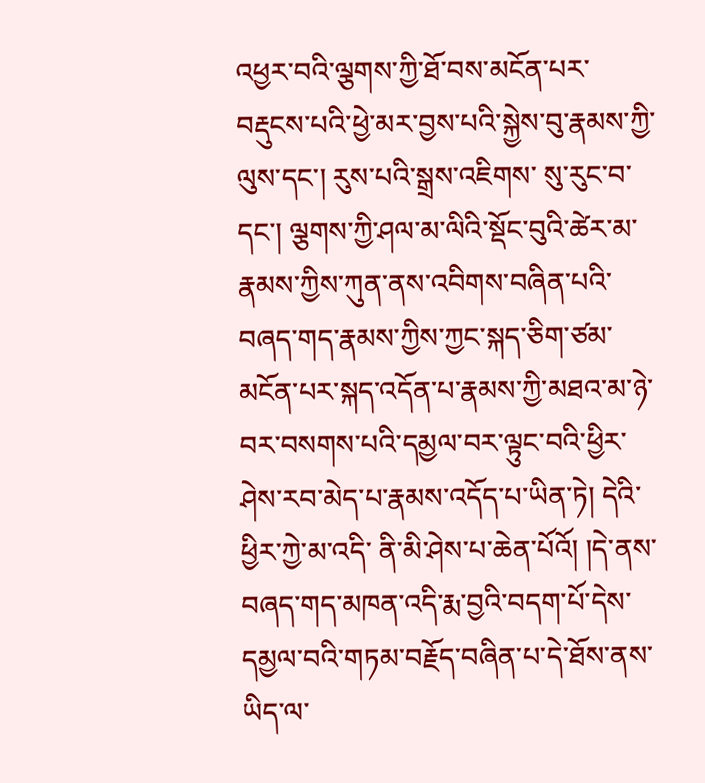འཕྱར་བའི་ལྕགས་ཀྱི་ཐོ་བས་མངོན་པར་བརྡུངས་པའི་ཕྱེ་མར་བྱས་པའི་སྐྱེས་བུ་རྣམས་ཀྱི་ལུས་དང་། རུས་པའི་སྒྲས་འཇིགས་ སུ་རུང་བ་དང་། ལྕགས་ཀྱི་ཤལ་མ་ལིའི་སྡོང་བུའི་ཚེར་མ་རྣམས་ཀྱིས་ཀུན་ནས་འབིགས་བཞིན་པའི་བཞད་གད་རྣམས་ཀྱིས་ཀྱང་སྐད་ཅིག་ཙམ་མངོན་པར་སྐད་འདོན་པ་རྣམས་ཀྱི་མཐའ་མ་ཉེ་བར་བསགས་པའི་དམྱལ་བར་ལྟུང་བའི་ཕྱིར་ཤེས་རབ་མེད་པ་རྣམས་འདོད་པ་ཡིན་ཏེ། དེའི་ཕྱིར་ཀྱེ་མ་འདི་ ནི་མི་ཤེས་པ་ཆེན་པོའོ། །དེ་ནས་བཞད་གད་མཁན་འདི་རྨ་བྱའི་བདག་པོ་དེས་དམྱལ་བའི་གཏམ་བརྗོད་བཞིན་པ་དེ་ཐོས་ནས་ཡིད་ལ་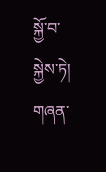སྐྱོ་བ་སྐྱེས་ཏེ། གཞན་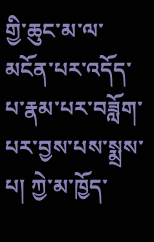གྱི་ཆུང་མ་ལ་མངོན་པར་འདོད་པ་རྣམ་པར་བཟློག་པར་བྱས་པས་སྨྲས་པ། ཀྱེ་མ་ཁྱོད་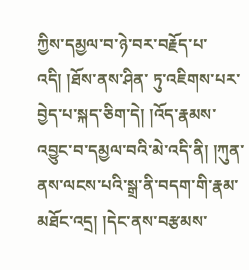ཀྱིས་དམྱལ་བ་ཉེ་བར་བརྗོད་པ་འདི། །ཐོས་ནས་ཤིན་ ཏུ་འཇིགས་པར་བྱེད་པ་སྐད་ཅིག་དེ། །འོད་རྣམས་འབྱུང་བ་དམྱལ་བའི་མེ་འདི་ནི། །ཀུན་ནས་ལངས་པའི་སྒྲ་ནི་བདག་གི་རྣམ་མཐོང་འདྲ། །དེང་ནས་བརྩམས་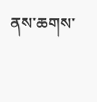ནས་ཆགས་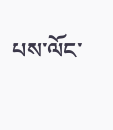པས་ལོང་